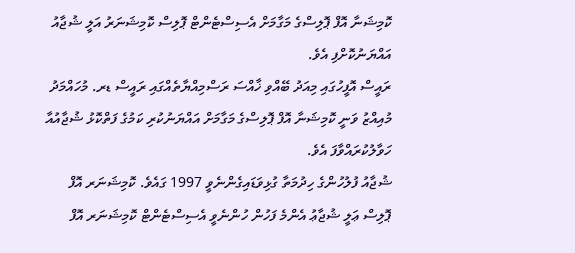ކޮމިޝަނާ އޮފް ޕޮލިސްގެ މަގާމަށް އެސިސްޓެންޓް ޕޮލިސް ކޮމިޝަނަރު އަލީ ޝުޖާއު އައްޔަނުކޮށްފި އެވެ.
ރައީސް އޮފީހުގައި މިއަދު ބޭއްވި ޚާއްސަ ރަސްމިއްޔާތެއްގައި ރައީސް ޑރ. މުހައްމަދު މުއިއްޒު ވަނީ ކޮމިޝަނާ އޮފް ޕޮލިސްގެ މަގާމަށް އައްޔަނުކުރި ކަމުގެ ފަތްކޮޅު ޝުޖާއުއާ ހަވާލުކުރައްވާފަ އެވެ.
ޝުޖާއު ފުލުހުންގެ ހިދުމަތާ ގުޅިވަޑައިގެންނެވީ 1997 ގައެވެ. ކޮމިޝަނަރ އޮފް ޕޮލިސް ޢަލީ ޝުޖާޢު އެންމެ ފަހުން ހުންނެވީ އެސިސްޓެންޓް ކޮމިޝަނަރ އޮފް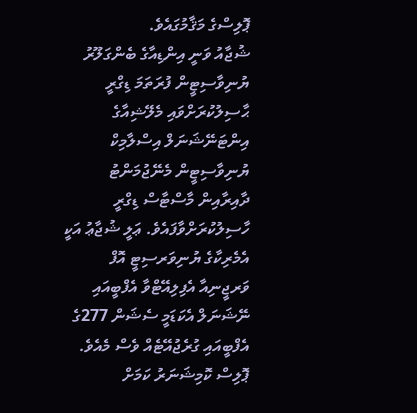ޕޮލިސްގެ މަޤާމުގައެވެ.
ޝުޖާއު ވަނީ އިންޑިއާގެ ބެންގަލޫރު ޔުނިވާސިޓީން ފުރަތަމަ ޑިގްރީ ޙާސިލުކުރަށްވައި މެލޭޝިއާގެ އިންޓަނޭޝަނަލް އިސްލާމިކް ޔުނިވާސިޓީން މެނޭޖުމަންޓު ދާއިރާއިން މާސްޓާސް ޑިގްރީ ހާސިލުކުރަށްވާފައެވެ. ޢަލީ ޝުޖާޢު އަކީ އެމެރިކާގެ ޔުނިވަރސިޓީ އޮފް ވަރޖީނިއާ އެފިލިއޭޓްވާ އެފްބީއައި ނޭޝަނަލް އެކަޑަމީ ސެޝަން 277ގެ އެފްބީއައި ގުރެޖުއޭޓެއް ވެސް މެއެވެ.
ޕޮލިސް ކޮމިޝަނަރު ކަމަށް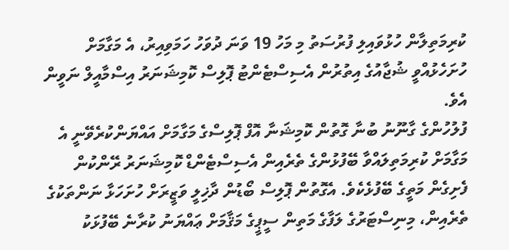ކުރިމަތިލާން ހުޅުވައިލި ފުރުސަތު މި މަހު 19 ވަނަ ދުވަހު ހަމަވިއިރު، އެ މަގާމަށް ހުށަހެޅުއްވީ ޝުޖާއުގެ އިތުރުން އެސިސްޓެންޓު ޕޮލިސް ކޮމިޝަނަރު އިސްމާއީލް ނަވީން އެވެ.
ފުލުހުންގެ ގާނޫނު ބުނާ ގޮތުން ކޮމިޝަނާ އޮފް ޕޮލިސްގެ މަގާމަށް އައްޔަންކުރެވޭނީ އެ މަގާމަށް ކުރިމަތިލައްވާ ބޭފުޅުންގެ ތެރެއިން އެސިސްޓެންޑް ކޮމިޝަނަރު ރޭންކުން ފެށިގެން މަތީގެ ބޭފުޅެކެވެ. އެގޮތުން ޕޮލިސް ބޯޑުން ދާޚިލީ ވަޒީރަށް ހުށަހަޅާ ނަންތަކުގެ ތެރެއިން، މިނިސްޓަރުގެ ލަފާގެ މަތިން ސީޕީގެ މަޤާމަށް ޢައްޔަނު ކުރާނެ ބޭފުޅަކު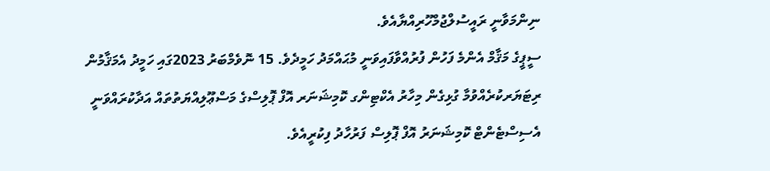ނިންމަވާނީ ރައީސުލްޖުމްހޫރިއްޔާއެވެ.
ސީޕީގެ މަޤާމް އެންމެ ފަހުން ފުރުއްވާފައިވަނީ މުޙައްމަދު ހަމީދެވެ. 15 ނޮވެމްބަރު 2023ގައި ހަމީދު އެމަޤާމުން ރިޓަޔަރކުރެއްވުމާ ގުޅިގެން މިހާރު އެކްޓިންގ ކޮމިޝަނަރ އޮފް ޕޮލިސްގެ މަސްޢޫލިއްޔަތުތައް އަދާކުރައްވަނީ އެސިސްޓެންޓް ކޮމިޝަނަރު އޮފް ޕޮލިސް ފަރުހާދު ފިކުރީއެވެ.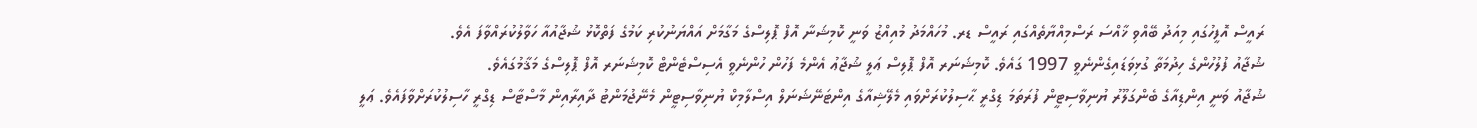ރައީސް އޮފީހުގައި މިއަދު ބޭއްވި ޚާއްސަ ރަސްމިއްޔާތެއްގައި ރައީސް ޑރ. މުހައްމަދު މުއިއްޒު ވަނީ ކޮމިޝަނާ އޮފް ޕޮލިސްގެ މަގާމަށް އައްޔަނުކުރި ކަމުގެ ފަތްކޮޅު ޝުޖާއުއާ ހަވާލުކުރައްވާފަ އެވެ.
ޝުޖާއު ފުލުހުންގެ ހިދުމަތާ ގުޅިވަޑައިގެންނެވީ 1997 ގައެވެ. ކޮމިޝަނަރ އޮފް ޕޮލިސް ޢަލީ ޝުޖާޢު އެންމެ ފަހުން ހުންނެވީ އެސިސްޓެންޓް ކޮމިޝަނަރ އޮފް ޕޮލިސްގެ މަޤާމުގައެވެ.
ޝުޖާއު ވަނީ އިންޑިއާގެ ބެންގަލޫރު ޔުނިވާސިޓީން ފުރަތަމަ ޑިގްރީ ޙާސިލުކުރަށްވައި މެލޭޝިއާގެ އިންޓަނޭޝަނަލް އިސްލާމިކް ޔުނިވާސިޓީން މެނޭޖުމަންޓު ދާއިރާއިން މާސްޓާސް ޑިގްރީ ހާސިލުކުރަށްވާފައެވެ. ޢަލީ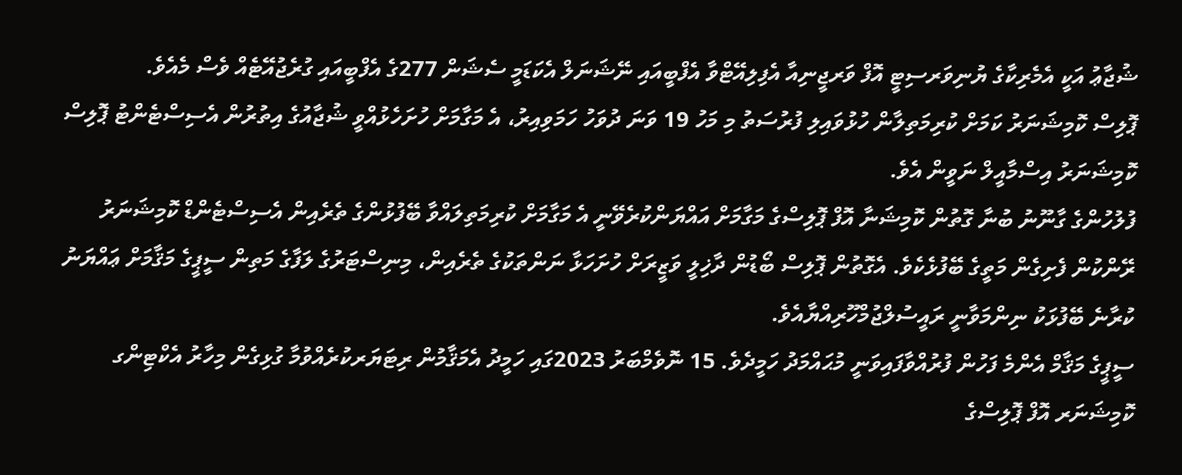ޝުޖާޢު އަކީ އެމެރިކާގެ ޔުނިވަރސިޓީ އޮފް ވަރޖީނިއާ އެފިލިއޭޓްވާ އެފްބީއައި ނޭޝަނަލް އެކަޑަމީ ސެޝަން 277ގެ އެފްބީއައި ގުރެޖުއޭޓެއް ވެސް މެއެވެ.
ޕޮލިސް ކޮމިޝަނަރު ކަމަށް ކުރިމަތިލާން ހުޅުވައިލި ފުރުސަތު މި މަހު 19 ވަނަ ދުވަހު ހަމަވިއިރު، އެ މަގާމަށް ހުށަހެޅުއްވީ ޝުޖާއުގެ އިތުރުން އެސިސްޓެންޓު ޕޮލިސް ކޮމިޝަނަރު އިސްމާއީލް ނަވީން އެވެ.
ފުލުހުންގެ ގާނޫނު ބުނާ ގޮތުން ކޮމިޝަނާ އޮފް ޕޮލިސްގެ މަގާމަށް އައްޔަންކުރެވޭނީ އެ މަގާމަށް ކުރިމަތިލައްވާ ބޭފުޅުންގެ ތެރެއިން އެސިސްޓެންޑް ކޮމިޝަނަރު ރޭންކުން ފެށިގެން މަތީގެ ބޭފުޅެކެވެ. އެގޮތުން ޕޮލިސް ބޯޑުން ދާޚިލީ ވަޒީރަށް ހުށަހަޅާ ނަންތަކުގެ ތެރެއިން، މިނިސްޓަރުގެ ލަފާގެ މަތިން ސީޕީގެ މަޤާމަށް ޢައްޔަނު ކުރާނެ ބޭފުޅަކު ނިންމަވާނީ ރައީސުލްޖުމްހޫރިއްޔާއެވެ.
ސީޕީގެ މަޤާމް އެންމެ ފަހުން ފުރުއްވާފައިވަނީ މުޙައްމަދު ހަމީދެވެ. 15 ނޮވެމްބަރު 2023ގައި ހަމީދު އެމަޤާމުން ރިޓަޔަރކުރެއްވުމާ ގުޅިގެން މިހާރު އެކްޓިންގ ކޮމިޝަނަރ އޮފް ޕޮލިސްގެ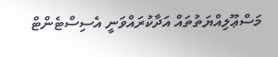މަސްޢޫލިއްޔަތުތައް އަދާކުރައްވަނީ އެސިސްޓެންޓް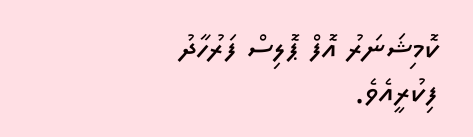ކޮމިޝަނަރު އޮފް ޕޮލިސް ފަރުހާދު ފިކުރީއެވެ.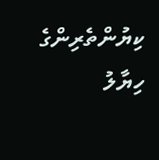ކިޔުންތެރިންގެ ހިޔާލު